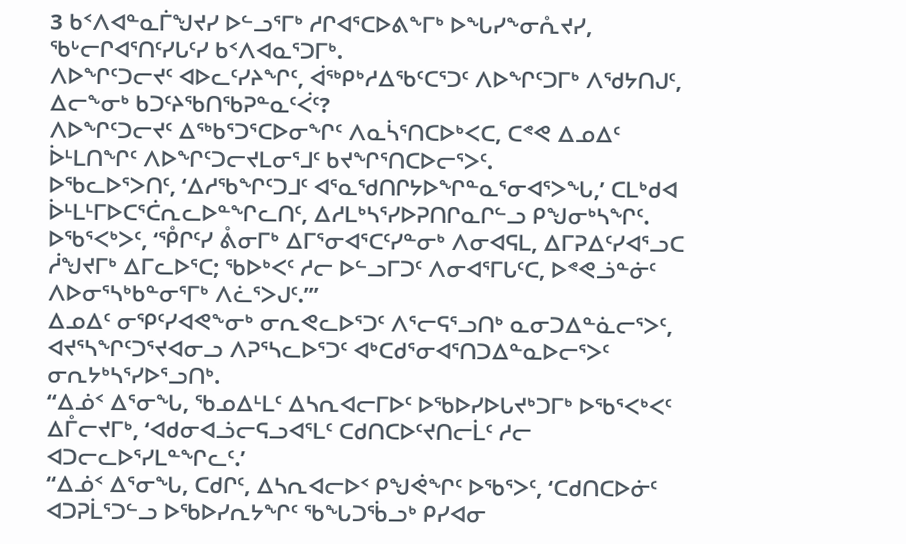3 ᑲᑉᐱᐊᓐᓇᒦᖑᔪᓯ ᐅᓪᓗᕐᒥᒃ ᓱᒋᐊᕐᑕᐅᕕᖕᒥᒃ ᐅᖓᓯᖕᓂᕅᔪᓯ, ᖃᒡᓕᒋᐊᕐᑎᑦᓯᒐᑦᓯ ᑲᑉᐱᐊᓇᕐᑐᒥᒃ.
ᐱᐅᖏᑦᑐᓕᔪᑦ ᐊᐅᓚᑦᓯᔨᖏᑦ, ᐋᖅᑭᒃᓱᐃᖃᑦᑕᕐᑐᑦ ᐱᐅᖏᑦᑐᒥᒃ ᐱᖁᔭᑎᒍᑦ, ᐃᓕᖕᓂᒃ ᑲᑐᑦᔨᖃᑎᖃᕈᓐᓇᑦᐹᑦ?
ᐱᐅᖏᑦᑐᓕᔪᑦ ᐃᖅᑲᕐᑐᕐᑕᐅᓂᖏᑦ ᐱᓇᓵᕐᑎᑕᐅᒃᐸᑕ, ᑕᕝᕙ ᐃᓄᐃᑦ ᐆᒻᒪᑎᖏᑦ ᐱᐅᖏᑦᑐᓕᔪᒪᓂᕐᒧᑦ ᑲᔪᖏᕐᑎᑕᐅᓕᕐᐳᑦ.
ᐅᖃᓚᐅᕐᐳᑎᑦ, ‘ᐃᓱᖃᖏᑦᑐᒧᑦ ᐊᕐᓇᖁᑎᒋᔭᐅᖏᓐᓇᕐᓂᐊᕐᐳᖓ,’ ᑕᒪᒃᑯᐊ ᐆᒻᒪᒻᒥᐅᑕᕐᑖᕆᓚᐅᓐᖏᓚᑎᑦ, ᐃᓱᒪᒃᓴᕐᓯᐅᕈᑎᒋᓇᒋᓪᓗ ᑭᖑᓂᒃᓴᖏᑦ.
ᐅᖃᕐᐸᒃᐳᑦ, ‘ᕾᒋᑦᓯ ᕔᓂᒥᒃ ᐃᒥᕐᓂᐊᕐᑕᑦᓯᓐᓂᒃ ᐱᓂᐊᕋᒪ, ᐃᒥᕈᐃᑦᓯᐊᕐᓗᑕ ᓲᖑᔪᒥᒃ ᐃᒥᓚᐅᕐᑕ; ᖃᐅᒃᐸᑦ ᓱᓕ ᐅᓪᓗᒥᑐᑦ ᐱᓂᐊᕐᒥᒐᑦᑕ, ᐅᕝᕙᓘᓐᓃᑦ ᐱᐅᓂᕐᓴᒃᑲᓐᓂᕐᒥᒃ ᐱᓛᕐᐳᒍᑦ.’”
ᐃᓄᐃᑦ ᓂᕿᑦᓯᐊᕙᖕᓂᒃ ᓂᕆᕙᓚᐅᕐᑐᑦ ᐱᕐᓕᕋᕐᓗᑎᒃ ᓇᓂᑐᐃᓐᓈᓕᕐᐳᑦ, ᐊᔪᕐᓴᖏᑦᑐᕐᔪᐊᓂᓗ ᐱᕈᕐᓴᓚᐅᕐᑐᑦ ᐊᒃᑕᑯᕐᓂᐊᕐᑎᑐᐃᓐᓇᐅᓕᕐᐳᑦ ᓂᕆᔭᒃᓴᕐᓯᐅᕐᓗᑎᒃ.
“ᐃᓅᑉ ᐃᕐᓂᖓ, ᖃᓄᐃᒻᒪᑦ ᐃᓴᕆᐊᓕᒥᐅᑦ ᐅᖃᐅᓯᐅᒐᔪᒃᑐᒥᒃ ᐅᖃᕐᐸᒃᐸᑦ ᐃᒤᓕᔪᒥᒃ, ‘ᐊᑯᓂᐊᓘᓕᕋᓗᐊᕐᒪᑦ ᑕᑯᑎᑕᐅᑦᔪᑎᓕᒫᑦ ᓱᓕ ᐊᑐᓕᓚᐅᕐᓯᒪᓐᖏᓚᑦ.’
“ᐃᓅᑉ ᐃᕐᓂᖓ, ᑕᑯᒋᑦ, ᐃᓴᕆᐊᓕᐅᑉ ᑭᖑᕚᖏᑦ ᐅᖃᕐᐳᑦ, ‘ᑕᑯᑎᑕᐅᓃᑦ ᐊᑐᕈᒫᕐᑐᓪᓗ ᐅᖃᐅᓯᕆᔭᖏᑦ ᖃᖓᑐᖄᓗᒃ ᑭᓯᐊᓂ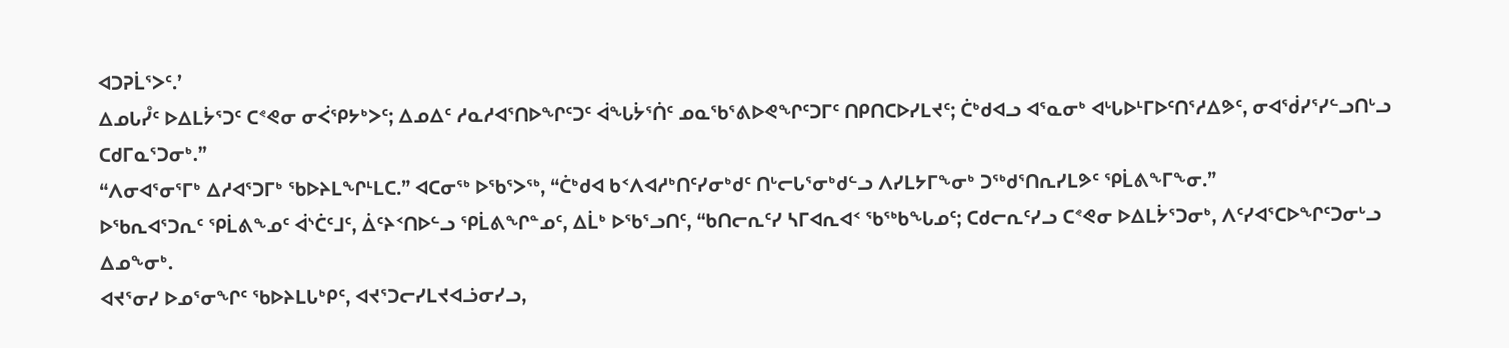ᐊᑐᕈᒫᕐᐳᑦ.’
ᐃᓄᒐᓮᑦ ᐅᐃᒪᔮᕐᑐᑦ ᑕᕝᕙᓂ ᓂᐹᕿᔭᒃᐳᑦ; ᐃᓄᐃᑦ ᓱᓇᓱᐊᕐᑎᐅᖏᑦᑐᑦ ᐋᖓᔮᕐᑏᑦ ᓄᓇᖃᕐᕕᐅᕙᖏᑦᑐᒥᑦ ᑎᑭᑎᑕᐅᓯᒪᔪᑦ; ᑖᒃᑯᐊᓗ ᐊᕐᓇᓂᒃ ᐊᒡᒐᐅᒻᒥᐅᑦᑎᕐᓱᐃᕗᑦ, ᓂᐊᖂᓯᕐᓯᓪᓗᑎᒡᓗ ᑕᑯᒥᓇᕐᑐᓂᒃ.”
“ᐱᓂᐊᕐᓂᕐᒥᒃ ᐃᓱᐊᕐᑐᒥᒃ ᖃᐅᔨᒪᖏᒻᒪᑕ.” ᐊᑕᓂᖅ ᐅᖃᕐᐳᖅ, “ᑖᒃᑯᐊ ᑲᑉᐱᐊᓱᒃᑎᑦᓯᓂᒃᑯᑦ ᑎᒡᓕᒐᕐᓂᒃᑯᓪᓗ ᐱᓯᒪᔭᒥᖕᓂᒃ ᑐᖅᑯᕐᑎᕆᓯᒪᕗᑦ ᕿᒫᕕᖕᒥᖕᓂ.”
ᐅᖃᕆᐊᕐᑐᕆᑦ ᕿᒫᕕᖕᓄᑦ ᐋᔅᑖᑦᒧᑦ, ᐄᑦᔨᑉᑎᐅᓪᓗ ᕿᒫᕕᖏᓐᓄᑦ, ᐃᒫᒃ ᐅᖃᕐᓗᑎᑦ, “ᑲᑎᓕᕆᑦᓯ ᓴᒥᐊᕆᐊᑉ ᖃᖅᑲᖓᓄᑦ; ᑕᑯᓕᕆᑦᓯᓗ ᑕᕝᕙᓂ ᐅᐃᒪᔮᕐᑐᓂᒃ, ᐱᑦᓯᐊᕐᑕᐅᖏᑦᑐᓂᒡᓗ ᐃᓄᖕᓂᒃ.
ᐊᔪᕐᓂᓯ ᐅᓄᕐᓂᖏᑦ ᖃᐅᔨᒪᒐᒃᑭᑦ, ᐊᔪᕐᑐᓕᓯᒪᔪᐊᓘᓂᓯᓗ,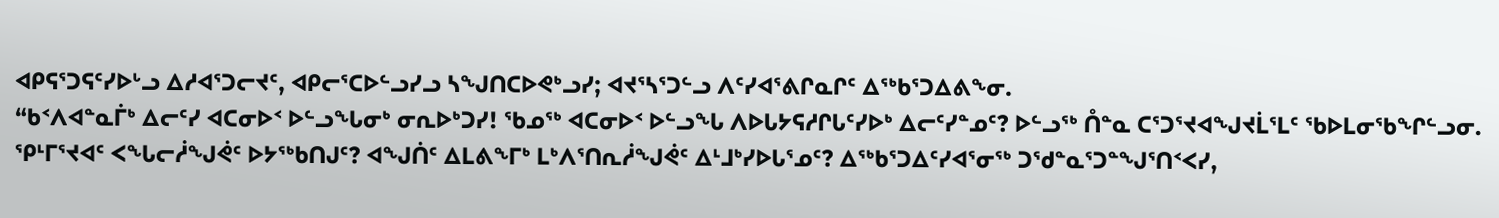ᐊᑭᕋᕐᑐᕋᑦᓯᐅᒡᓗ ᐃᓱᐊᕐᑐᓕᔪᑦ, ᐊᑭᓕᕐᑕᐅᓪᓗᓯᓗ ᓴᖑᑎᑕᐅᕙᒃᓗᓯ; ᐊᔪᕐᓴᕐᑐᓪᓗ ᐱᑦᓯᐊᕐᕕᒋᓇᒋᑦ ᐃᖅᑲᕐᑐᐃᕕᖕᓂ.
“ᑲᑉᐱᐊᓐᓇᒦᒃ ᐃᓕᑦᓯ ᐊᑕᓂᐅᑉ ᐅᓪᓗᖓᓂᒃ ᓂᕆᐅᒃᑐᓯ! ᖃᓄᖅ ᐊᑕᓂᐅᑉ ᐅᓪᓗᖓ ᐱᐅᒐᔭᕋᓱᒋᒐᑦᓯᐅᒃ ᐃᓕᑦᓯᓐᓄᑦ? ᐅᓪᓗᖅ ᑍᓐᓇ ᑕᕐᑐᕐᔪᐊᖑᔪᒫᕐᒪᑦ ᖃᐅᒪᓂᖃᖏᓪᓗᓂ.
ᕿᒻᒥᕐᔪᐊᑦ ᐸᖓᓕᓲᖑᕚᑦ ᐅᔭᖅᑲᑎᒍᑦ? ᐊᖑᑏᑦ ᐃᒪᕕᖕᒥᒃ ᒪᒃᐱᕐᑎᕆᓲᖑᕚᑦ ᐃᒻᒧᒃᓯᐅᒐᕐᓄᑦ? ᐃᖅᑲᕐᑐᐃᑦᓯᐊᕐᓂᖅ ᑐᖁᓐᓇᕐᑐᓐᖑᕐᑎᑉᐸᓯ,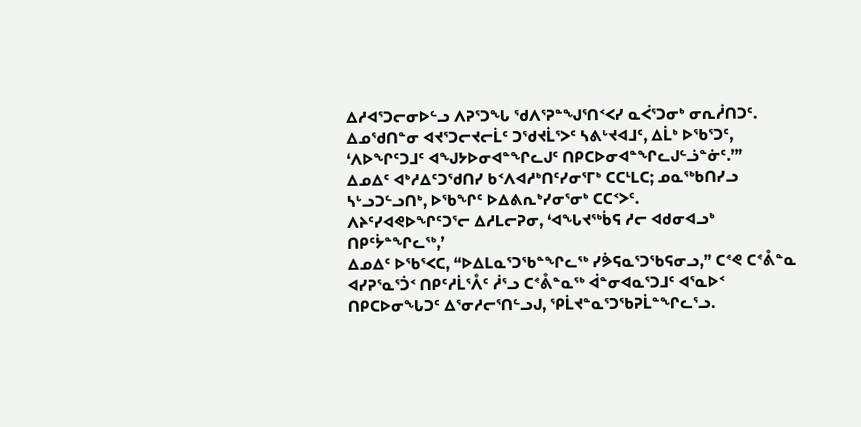ᐃᓱᐊᕐᑐᓕᓂᐅᓪᓗ ᐱᕈᕐᑐᖓ ᖁᐱᕐᕈᓐᖑᕐᑎᑉᐸᓯ ᓇᐹᕐᑐᓂᒃ ᓂᕆᓲᑎᑐᑦ.
ᐃᓄᖁᑎᓐᓂ ᐊᔪᕐᑐᓕᔪᓕᒫᑦ ᑐᖁᔪᒫᕐᐳᑦ ᓴᕕᒡᔪᐊᒧᑦ, ᐃᒫᒃ ᐅᖃᕐᑐᑦ, ‘ᐱᐅᖏᑦᑐᒧᑦ ᐊᖑᔭᐅᓂᐊᓐᖏᓚᒍᑦ ᑎᑭᑕᐅᓂᐊᓐᖏᓚᒍᓪᓘᓐᓃᑦ.’”
ᐃᓄᐃᑦ ᐊᒃᓱᐃᑦᑐᖁᑎᓯ ᑲᑉᐱᐊᓱᒃᑎᑦᓯᓂᕐᒥᒃ ᑕᑕᒻᒪᑕ; ᓄᓇᖅᑲᑎᓯᓗ ᓴᒡᓗᑐᓪᓗᑎᒃ, ᐅᖃᖏᑦ ᐅᐃᕕᕆᒃᓯᓂᕐᓂᒃ ᑕᑕᑉᐳᑦ.
ᐱᔨᑦᓯᐊᕙᐅᖏᑦᑐᕐᓕ ᐃᓱᒪᓕᕈᓂ, ‘ᐊᖓᔪᖅᑳᕋ ᓱᓕ ᐊᑯᓂᐊᓗᒃ ᑎᑭᑦᔮᓐᖏᓚᖅ,’
ᐃᓄᐃᑦ ᐅᖃᕐᐸᑕ, “ᐅᐃᒪᓇᕐᑐᖃᓐᖏᓚᖅ ᓯᕘᕋᓇᕐᑐᖃᕋᓂᓗ,” ᑕᕝᕙ ᑕᕝᕔᓐᓇ ᐊᓯᕈᕐᓇᕐᑑᑉ ᑎᑭᑦᓱᒫᕐᐰᑦ ᓲᕐᓗ ᑕᕝᕔᓐᓇᖅ ᐋᓐᓂᐊᓇᕐᑐᒧᑦ ᐊᕐᓇᐅᑉ ᑎᑭᑕᐅᓂᖓᑐᑦ ᐃᕐᓂᓱᓕᕐᑎᓪᓗᒍ, ᕿᒫᔪᓐᓇᕐᑐᖃᕈᒫᓐᖏᓚᕐᓗ.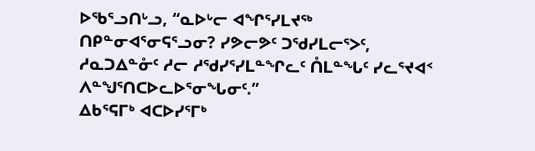ᐅᖃᕐᓗᑎᒡᓗ, “ᓇᐅᒡᓕ ᐊᖏᕐᓯᒪᔪᖅ ᑎᑭᓐᓂᐊᕐᓂᕋᕐᓗᓂ? ᓯᕗᓕᕗᑦ ᑐᖁᓯᒪᓕᕐᐳᑦ, ᓱᓇᑐᐃᓐᓁᑦ ᓱᓕ ᓱᖁᓯᕐᓯᒪᓐᖏᓚᑦ ᑍᒪᓐᖓᑦ ᓯᓚᕐᔪᐊᑉ ᐱᓐᖑᕐᑎᑕᐅᓚᐅᕐᓂᖓᓂᑦ.”
ᐃᑲᕐᕋᒥᒃ ᐊᑕᐅᓯᕐᒥᒃ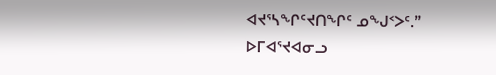ᐊᔪᕐᓴᖏᑦᔪᑎᖏᑦ ᓄᖑᑉᐳᑦ.” ᐅᒥᐊᕐᔪᐊᓂᓗ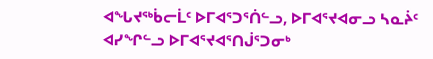ᐊᖓᔪᖅᑳᓕᒫᑦ ᐅᒥᐊᕐᑐᕐᑏᓪᓗ, ᐅᒥᐊᕐᔪᐊᓂᓗ ᓴᓇᔩᑦ ᐊᓯᖏᓪᓗ ᐅᒥᐊᕐᔪᐊᕐᑎᒎᕐᑐᓂᒃ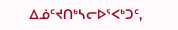ᐃᓅᑦᔪᑎᒃᓴᓕᐅᕐᐸᒃᑐᑦ,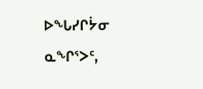ᐅᖓᓯᒋᔮᓂ ᓇᖏᕐᐳᑦ,